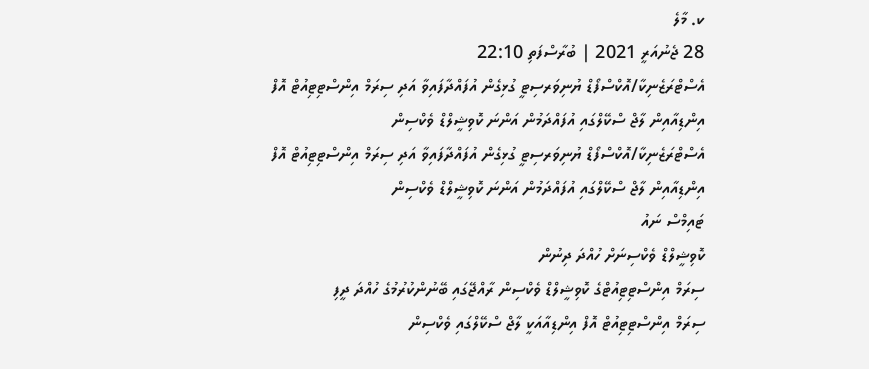ކ. މާލެ
28 ޖެނުއަރީ 2021 | ބުރާސްފަތި 22:10
އެސްޓްރަޒެނިކާ/އޮކްސްފޯޑް ޔުނިވަރސިޓީ ގުޅިގެން އުފައްދާފައިވާ އަދި ސިރަމް އިންސްޓިޓިއުޓް އޮފް އިންޑިއާއިން ލާޖް ސްކޭލްގައި އުފައްދަމުން އަންނަ ކޮވިޝީލްޑް ވެކްސިން
އެސްޓްރަޒެނިކާ/އޮކްސްފޯޑް ޔުނިވަރސިޓީ ގުޅިގެން އުފައްދާފައިވާ އަދި ސިރަމް އިންސްޓިޓިއުޓް އޮފް އިންޑިއާއިން ލާޖް ސްކޭލްގައި އުފައްދަމުން އަންނަ ކޮވިޝީލްޑް ވެކްސިން
ޓައިމްސް ނައު
ކޮވިޝީލްޑް ވެކްސިނަށް ހުއްދަ ދިނުން
ސިރަމް އިންސްޓިޓިއުޓްގެ ކޮވިޝީލްޑް ވެކްސިން ރާއްޖޭގައި ބޭނުންކުރުމުގެ ހުއްދަ ދީފި
ސިރަމް އިންސްޓިޓިއުޓް އޮފް އިންޑިއާއަކީ ލާޖް ސްކޭލްގައި ވެކްސިން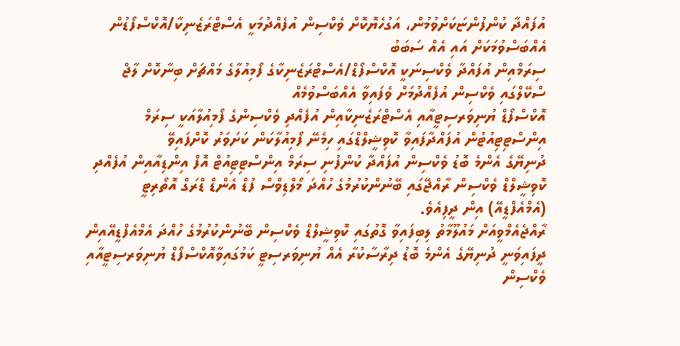އުފައްދާ ކުންފުންޏަކަށްވުމުން، އަގުހެޔޮކޮށް ވެކްސިން އުފެއްދުމަކީ އެސްޓްރަޒެނިކާ/އޮކްސްފޯޑުން އެއްބަސްވުމަކަށް އައި އެއް ސަބަބު
ސިރަމްއިން އުފައްދާ ވެކްސިނަކީ އޮކްސްފޯޑް/އެސްޓްރަޒެނިކާގެ ފޯމިއުލާގެ މައްޗަށް ބިނާކޮށް ލާޖް ސްކޭލްގައި ވެކްސިން އުފެއްދުމަށް ވެފައިވާ އެއްބަސްވުމެއް
އޮކްސްފޯޑް ޔުނިވަރސިޓީއާއި އެސްޓްރަޒެނިކާއިން އުފެއްދި ވެކްސިންގެ ފޯމިއުލާއަކީ ސިރަމް އިންސްޓިޓިއުޓުން އުފައްދާފައިވާ ކޮވިޝީލްޑްގައި ހިމެނޭ ފޯމިއުލާކަން ކަށަވަރު ކޮށްފައިވޭ
ދުނިޔޭގެ އެންމެ ބޮޑު ވެކްސިން އުފައްދާ ކުންފުނި ސިރަމް އިންސްޓިޓިއުޓް އޮފް އިންޑިއާއިން އުފެއްދި ކޮވިޝީލްޑް ވެކްސިން ރާއްޖޭގައި ބޭނުންކުރުމުގެ ހުއްދަ މޯލްޑިވްސް ފުޑް އެންޑް ޑްރަގް އޮތޯރިޓީ (އެމްއެފްޑީއޭ) އިން ދީފިއެވެ.
ރާއްޖެއެމްވީއަށް މައުލޫމާތު ލިބިފައިވާ ގޮތުގައި ކޮވިޝީލްޑް ވެކްސިން ބޭނުންކުރުމުގެ ހުއްދަ އެމްއެފްޑީއޭއިން ދީފައިވަނީ ދުނިޔޭގެ އެންމެ ބޮޑު ދިރާސާކުރާ އެއް ޔުނިވަރސިޓީ ކަމުގައިވާއޮކްސްފޯޑް ޔުނިވަރސިޓީއާއި ވެކްސިން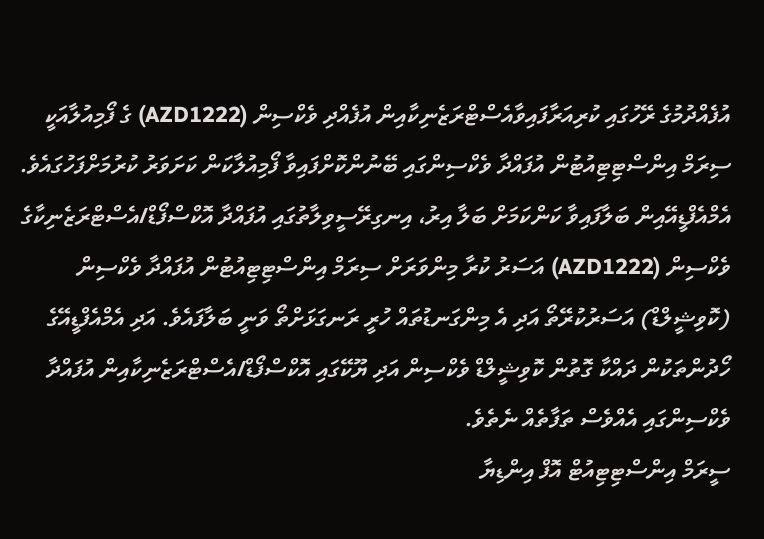އުފެއްދުމުގެ ރޭހުގައި ކުރިއަރާފައިވާއެސްޓްރަޒެނިކާއިން އުފެއްދި ވެކްސިން (AZD1222) ގެ ފޯމިއުލާއަކީ ސިރަމް އިންސްޓިޓިއުޓުން އުފައްދާ ވެކްސިންގައި ބޭނުންކޮށްފައިވާ ފޯމިއުލާކަން ކަށަވަރު ކުރުމަށްފަހުގައެވެ.
އެމްއެފްޑީއޭއިން ބަލާފައިވާ ކަންކަމަށް ބަލާ އިރު، އިނގިރޭސީވިލާތުގައި އުފައްދާ އޮކްސްފޯޑް/އެސްޓްރަޒެނިކާގެ ވެކްސިން (AZD1222) އަސަރު ކުރާ މިންވަރަށް ސިރަމް އިންސްޓިޓިއުޓުން އުފައްދާ ވެކްސިން (ކޮވިޝީލްޑް) އަސަރުކުރޭތޯ އަދި އެ މިންގަނޑުތައް ހުރީ ރަނގަޅަށްތޯ ވަނީ ބަލާފައެވެ. އަދި އެމްއެފްޑީއޭގެ ހޯދުންތަކުން ދައްކާ ގޮތުން ކޮވިޝީލްޑް ވެކްސިން އަދި ޔޫކޭގައި އޮކްސްފޯޑް/އެސްޓްރަޒެނިކާއިން އުފައްދާ ވެކްސިންގައި އެއްވެސް ތަފާތެއް ނެތެވެ.
ސީރަމް އިންސްޓިޓިއުޓް އޮފް އިންޑިޔާ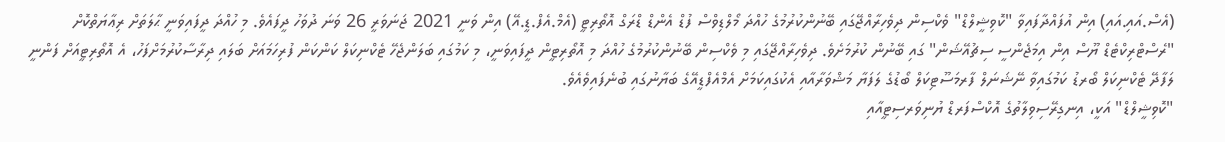(އެސް.އައި.އައި) އިން އުފައްދާފައިވާ "ކޮވިޝީލްޑް" ވެކްސިން ދިވެހިރާއްޖޭގައި ބޭނުންކުރުމުގެ ހުއްދަ މޯލްޑިވްސް ފުޑް އެންޑް ޑްރަގް އޮތޯރިޓީ (އެމް.އެފް.ޑީ.އޭ) އިން ވަނީ 2021 ޖަނަވަރީ 26 ވަނަ ދުވަހު ދީފައެވެ. މި ހުއްދަ ދީފައިވަނީ ޙާލަތަށް ރިޢާޔަތްކޮށް "ރެސްޓްރިކްޓެޑް ޔޫސް އިން އިމަޖެންސީ ސިޗުއޭޝަން" ގައި ބޭނުން ކުރުމަށެވެ. ދިވެހިރާއްޖޭގައި މި ވެކްސިން ބޭނުންކުރުމުގެ ހުއްދަ މި އޮތޯރިޓީން ދީފައިވަނީ، މި ކަމުގައި ބަލަންޖެހޭ ޓެކްނިކަލް ކަންކަން ފުރިހަމައަށް ބަލައި ދިރާސާކުރުމަށްފަހު، އެ އޮތޯރިޓީއަށް ފަންނީ ލަފާދޭ ޓެކްނިކަލް ބޯރޑު ކަމުގައިވާ ނޭޝަނަލް ފާރމަސޫޓިކަލް ބޯޑުގެ ލަފަޔާ މަޝްވަރާއާއި އެކުގައިކަމަށް އެމްއެފްޑީއޭގެ ބަޔާނުގައި ބުނެފައިވެއެވެ.
"ކޮވިޝީލްޑް" އަކީ، އިނގިރޭސިވިލާތުގެ އޮކްސްފަރޑް ޔުނިވަރސިޓީއާއި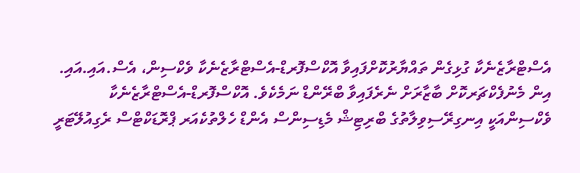އެސްޓްރާޒެނެކާ ގުޅިގެން ތައްޔާރުކޮށްފައިވާ އޮކްސްފޮރޑް-އެސްޓްރާޒެނެކާ ވެކްސިން، އެސް.އައި.އައި. އިން މެނުފެކްޗަރކޮށް ބާޒާރަށް ނެރެފައިވާ ބްރޭންޑް ނަމެކެވެ. އޮކްސްފޮރޑް-އެސްޓްރާޒެނެކާ ވެކްސިންއަކީ އިނގިރޭސިވިލާތުގެ ބްރިޓިޝް މެޑިސިންސް އެންޑް ހެލްތުކެއަރ ޕްރޮޑަކްޓްސް ރެގިއުލޭޓަރީ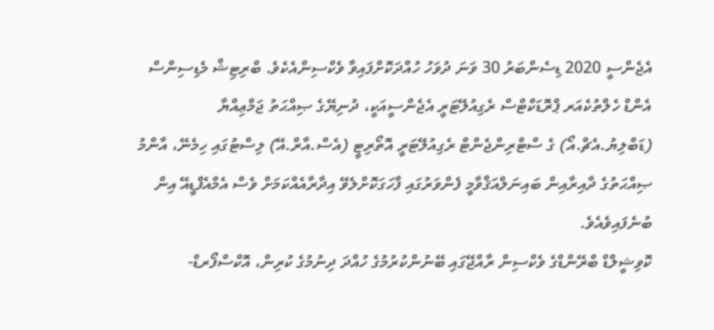އެޖެންސީ 2020 ޑިސެންބަރު 30 ވަނަ ދުވަހު ހުއްދަކޮށްފައިވާ ވެކްސިންއެކެވެ. ބްރިޓިޝް މެޑިސިންސް އެންޑް ހެލްތުކެއަރ ޕްރޮޑަކްޓްސް ރެގިއުލޭޓަރީ އެޖެންސީއަކީ، ދުނިޔޭގެ ޞިއްޙަތު ޖަމްޢިއްޔާ (ޑަބްލިޔު.އެޗް.އޯ) ގެ ސްޓްރިންޖެންޓް ރެގިއުލޭޓަރީ އޮތޯރިޓީ (އެސް.އާރް.އޭ) ލިސްޓުގައި ހިމެނޭ، އާންމު ޞިއްޙަތުގެ ދާއިރާއިން ބައިނަލްއަޤްވާމީ ފެންވަރުގައި ފާހަގަކޮށްލެވޭ އިދާރާއެއްކަމަށް ވެސް އެމްއެފްޑީއޭ އިން ބުނެފައިވެއެވެ.
ކޮވިޝީލްޑް ބްރޭންޑްގެ ވެކްސިން ރާއްޖޭގައި ބޭނުންކުރުމުގެ ހުއްދަ ދިނުމުގެ ކުރިން، އޮކްސްފޯރޑް-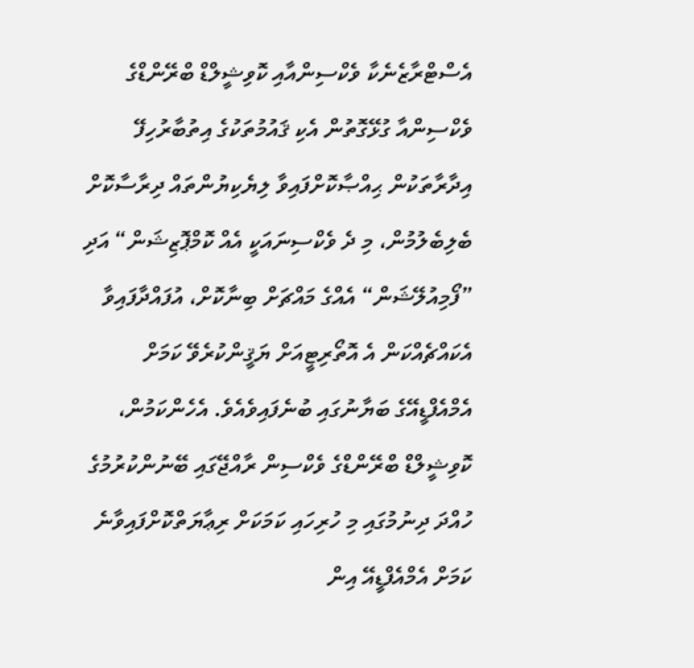އެސްޓްރާޒެނެކާ ވެކްސިންއާއި ކޮވިޝީލްޑް ބްރޭންޑްގެ ވެކްސިންއާ ގުޅޭގޮތުން އެކި ޤައުމުތަކުގެ އިތުބާރުހިފޭ އިދާރާތަކުން ޙިއްޞާކޮށްފައިވާ ލިޔެކިޔުންތައް ދިރާސާކޮށް ބެލިބެލުމުން، މި ދެ ވެކްސިނައަކީ އެއް ކޮމްޕޮޒިޝަން“ އަދި ”ފޯމިއުލޭޝަން“ އެއްގެ މައްޗަށް ބިނާކޮށް، އުފައްދާފައިވާ އެކައްޗެއްކަން އެ އޮތޯރިޓީއަށް ޔަޤީންކުރެވޭ ކަމަށް އެމްއެފްޑީއޭގެ ބަޔާނުގައި ބުނެފައިވެއެވެ. އެހެންކަމުން، ކޮވިޝީލްޑް ބްރޭންޑްގެ ވެކްސިން ރާއްޖޭގައި ބޭނުންކުރުމުގެ ހުއްދަ ދިނުމުގައި މި ހުރިހައި ކަމަކަށް ރިޢާޔަތްކޮށްފައިވާނެ ކަމަށް އެމްއެފްޑީއޭ އިން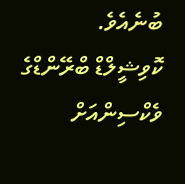ބުނެއެވެ.
ކޮވިޝީލްޑް ބްރޭންޑްގެ ވެކްސިންއަށް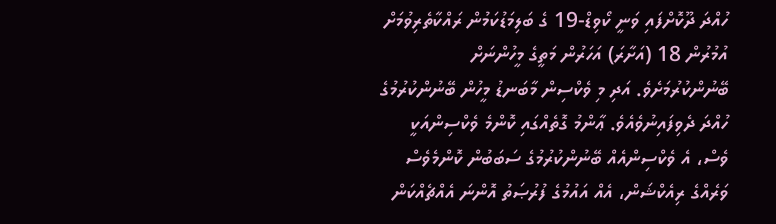ހުއްދަ ދޫކޮށްފައި ވަނީ ކޯވިޑް-19 ގެ ބަލިމަޑުކަމުން ރައްކާތެރިވުމަށް އުމުރުން 18 (އަށާރަ) އަހަރުން މަތީގެ މީހުންނަށް ބޭނުންކުރުމަށެވެ. އަދި މި ވެކްސިން މާބަނޑު މީހުން ބޭނުންކުރުމުގެ ހުއްދަ ދެވިފައިނުވެއެވެ. ޢާންމު ގޮތެއްގައި ކޮންމެ ވެކްސިންއަކީ ވެސް، އެ ވެކްސިންއެއް ބޭނުންކުރުމުގެ ސަބަބުން ކޮންމެވެސް ވަރެއްގެ ރިއެކްޝަން، އެއް އައުމުގެ ފުރުޞަތު އޮންނަ އެއްޗެއްކަން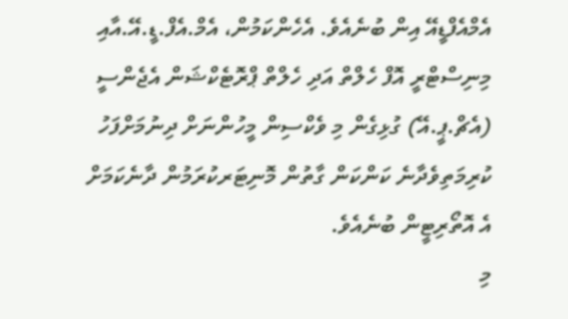އެމްއެފްޑީއޭ އިން ބުނެއެވެ. އެހެންކަމުން، އެމް.އެފް.ޑީ.އޭ.އާއި މިނިސްޓްރީ އޮފް ހެލްތް އަދި ހެލްތް ޕްރޮޓެކްޝަން އެޖެންސީ (އެޗް.ޕީ.އޭ) ގުޅިގެން މި ވެކްސިން މީހުންނަށް ދިނުމަށްފަހު ކުރިމަތިވެދާނެ ކަންކަން ގާތުން މޮނިޓަރކުރަމުން ދާނެކަމަށް އެ އޮތޯރިޓީން ބުނެއެވެ.
މި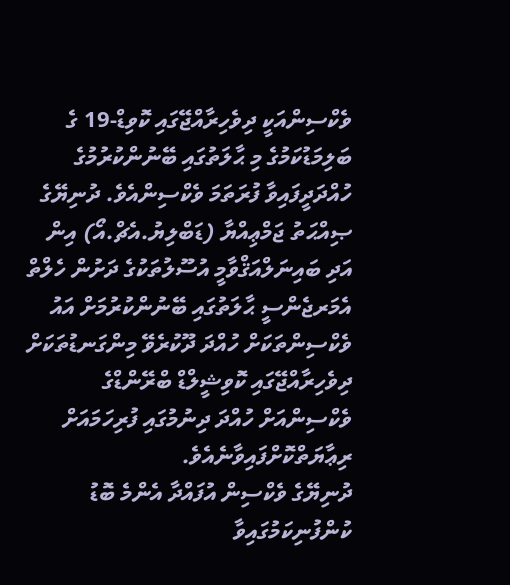ވެކްސިންއަކީ ދިވެހިރާއްޖޭގައި ކޮވިޑް-19 ގެ ބަލިމަޑުކަމުގެ މި ޙާލަތުގައި ބޭނުންކުރުމުގެ ހުއްދަދީފައިވާ ފުރަތަމަ ވެކްސިންއެވެ. ދުނިޔޭގެ ޞިއްޙަތު ޖަމްޢިއްޔާ (ޑަބްލިޔު.އެޗް.އޯ) އިން އަދި ބައިނަލްއަޤްވާމީ އުސޫލުތަކުގެ ދަށުން ހެލްތް އެމަރޖެންސީ ޙާލަތުގައި ބޭނުންކުރުމަށް އައު ވެކްސިންތަކަށް ހުއްދަ ދޫކުރެވޭ މިންގަނޑުތަކަށް ދިވެހިރާއްޖޭގައި ކޮވިޝީލްޑް ބްރޭންޑްގެ ވެކްސިންއަށް ހުއްދަ ދިނުމުގައި ފުރިހަމައަށް ރިޢާޔަތްކޮށްފައިވާނެއެވެ.
ދުނިޔޭގެ ވެކްސިން އުފައްދާ އެންމެ ބޮޑު ކުންފުނިކަމުގައިވާ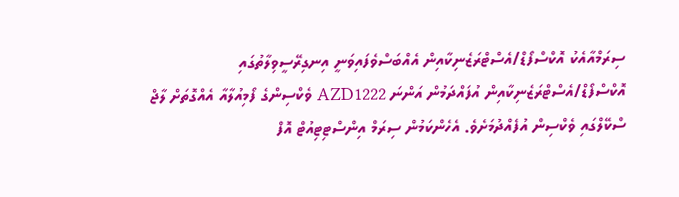ސިރަމްއާއެކު އޮކްސްފޯޑް/އެސްޓްރަޒެނިކާއިން އެއްބަސްވެފައިވަނީ އިނގިރޭސީވިލާތުގައި އޮކްސްފޯޑް/އެސްޓްރަޒެނިކާއިން އުފައްދަމުން އަންނަ AZD1222 ވެކްސިންގެ ފޯމިއުލާއާ އެއްގޮތަށް ލާޖް ސްކޭލްގައި ވެކްސިން އުފެއްދުމަށެވެ. އެހެންކަމުން ސިރަމް އިންސްޓިޓިއުޓް އޮފް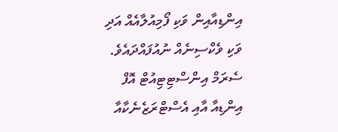އިންޑިއާއިން ވަކި ފޯމިއުލާއެއް އަދި ވަކި ވެކްސިނެއް ނުއުފައްދައެވެ. ސެރަމް އިންސްޓިޓިއުޓް އޮފް އިންޑިއާ އާއި އެސްޓްރަޒެނެކާއާ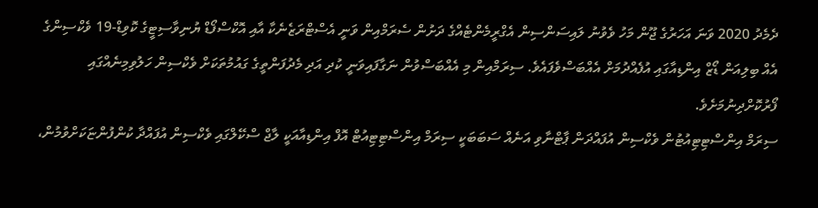ދެމެދު 2020 ވަނަ އަހަރުގެ ޖޫން މަހު ވެވުނު ލައިސަންސިން އެގްރީމެންޓެއްގެ ދަށުން ސެރަމްއިން ވަނީ އެސްޓްރަޒެނެކާ އާއި އޮކްސްފޯޑް ޔުނިވާސިޓީގެ ކޮވިޑް-19 ވެކްސިންގެ އެއް ބިލިއަން ޑޯޒް އިންޑިއާގައި އުފެއްދުމަށް އެއްބަސްވެފައެވެ. ސިރަމްއިން މި އެއްބަސްވުން ނަގާފައިވަނީ ކުދި އަދި މެދުފަންތީގެ ގައުމުތަކަށް ވެކްސިން ހަލުވިމިނެއްގައި ފޯރުކޮށްދިނުމަށެވެ.
ސިރަމް އިންސްޓިޓިއުޓުން ވެކްސިން އުފައްދަން ޕާޓްނާވި އަނެއް ސަބަބަކީ ސިރަމް އިންސްޓިޓިއުޓް އޮފް އިންޑިއާއަކީ ލާޖް ސްކޭލްގައި ވެކްސިން އުފައްދާ ކުންފުންޏަކަށްވުމުން،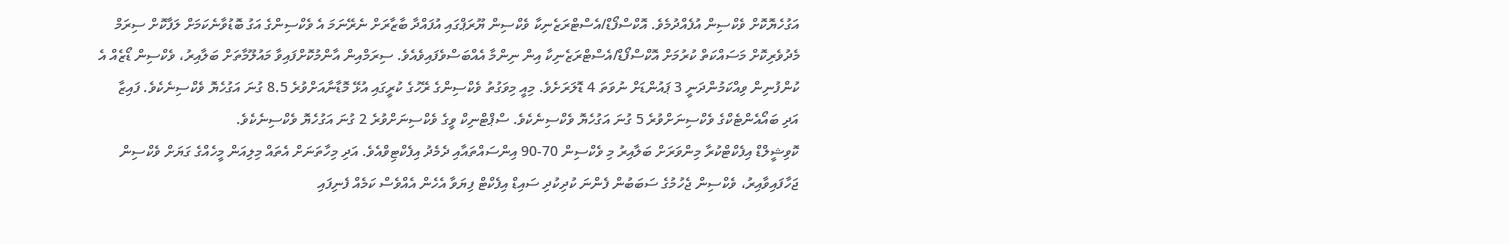އަގުހެޔޮކޮށް ވެކްސިން އުފެއްދުމެވެ. އޮކްސްފޯޑް/އެސްޓްރަޒެނިކާ ވެކްސިން ޔޫރަޕްގައި އުފައްދާ ބާޒާރަށް ނެރޭނަމަ އެ ވެކްސިންގެ އަގު ބޮޑުވާނެކަމަށް ލަފާކޮށް ސިރަމް މެދުވެރިކޮށް މަސައްކަތް ކުރުމަށް އޮކްސްފޯޑް/އެސްޓްރަޒެނިކާ އިން ނިންމާ އެއްބަސްވެފައިވެއެވެ. ސިރަމްއިން އާންމުކޮށްފައިވާ މައުލޫމާތަށް ބަލާއިރު، ވެކްސިން ޑޯޒެއް އެ ކުންފުނިން ވިއްކަމުންދަނީ 3 ޕައުންޑަށް ނުވަތަ 4 ޑޮލަރަށެވެ. މިއީ މިވަގުތު ވެކްސިންގެ ރޭހުގެ ކުރީގައި އުޅޭ މޮޑާނާއަށްވުރެ 8.5 ގުނަ އަގުހެޔޮ ވެކްސިނެކެވެ. ފައިޒާ އަދި ބައޯއެންޓެކްގެ ވެކްސިނަށްވުރެ 5 ގުނަ އަގުހެޔޮ ވެކްސިނެކެވެ. ސްޕްޓްނިކް ވީގެ ވެކްސިނަށްވުރެ 2 ގުނަ އަގުހެޔޮ ވެކްސިނެކެވެ.
ކޮވިޝީލްޑް އިފެކްޓްކުރާ މިންވަރަށް ބަލާއިރު މި ވެކްސިން 70-90 އިންސައްތައާއި ދެމެދު އިފެކްޓިވްއެވެ. އަދި މިހާތަނަށް އެތައް މިލިއަން މީހެއްގެ ގަޔަށް ވެކްސިން ޖަހާފައިވާއިރު، ވެކްސިން ޖެހުމުގެ ސަބަބުން ފެންނަ ކުދިކުދި ސައިޑް އިފެކްޓް ފިޔަވާ އެހެން އެއްވެސް ކަމެއް ފެނިފައި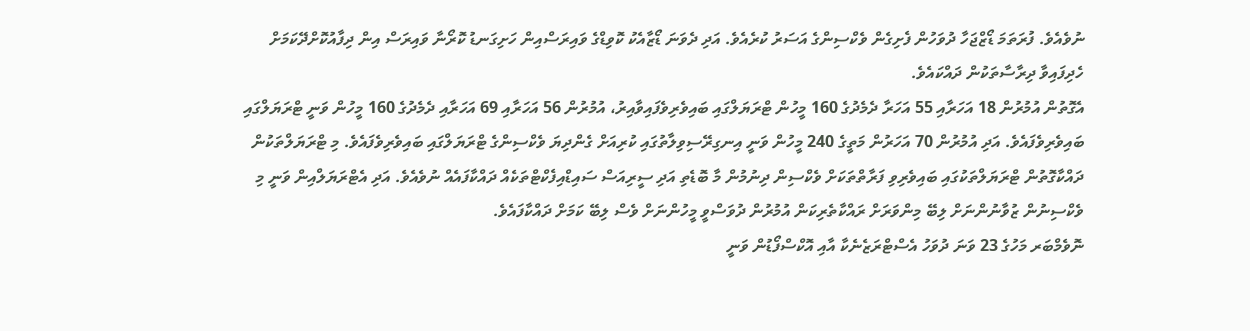ނުވެއެވެ. ފުރަތަމަ ޑޯޒްޖަހާ ދުވަހުން ފެށިގެން ވެކްސިންގެ އަސަރު ކުރެއެވެ. އަދި ދެވަނަ ޑޯޒާއެކު ކޮވިޑްގެ ވައިރަސްއިން ހަށިގަނޑު ކޮރޯނާ ވައިރަސް އިން ދިފާއުކޮށްދޭކަމަށް ހެދިފައިވާ ދިރާސާތަކުން ދައްކައެވެ.
އެގޮތުން އުމުރުން 18 އަހަރާއި 55 އަހަރާ ދެމެދުގެ 160 މީހުން ޓްރަޔަލްގައި ބައިވެރިވެފައިވާއިރު، އުމުރުން 56 އަހަރާއި 69 އަހަރާއި ދެމެދުގެ 160 މީހުން ވަނީ ޓްރަޔަލްގައި ބައިވެރިވެފައެވެ. އަދި އުމުރުން 70 އަހަރުން މަތީގެ 240 މީހުން ވަނީ އިނގިރޭސިވިލާތުގައި ކުރިއަށް ގެންދިޔަ ވެކްސިންގެ ޓްރަޔަލްގައި ބައިވެރިވެފައެވެ. މި ޓްރަޔަލްތަކުން ދައްކާގޮތުން ޓްރަޔަލްތަކުގައި ބައިވެރިވި ފަރާތްތަކަށް ވެކްސިން ދިނުމުން މާ ބޮޑެތި އަދި ސީރިއަސް ސައިޑްއިފެކްޓްތަކެއް ދައްކާފައެއް ނުވެއެވެ. އަދި އެޓްރަޔަލްއިން ވަނީ މި ވެކްސިނުން ޒުވާނުންނަށް ލިބޭ މިންވަރަށް ރައްކާތެރިކަން އުމުރުން ދުވަސްވީ މީހުންނަށް ވެސް ލިބޭ ކަމަށް ދައްކާފައެވެ.
ނޮވެމްބަރ މަހުގެ 23 ވަނަ ދުވަހު އެސްޓްރަޒެނެކާ އާއި އޮކްސްފޯޑުން ވަނީ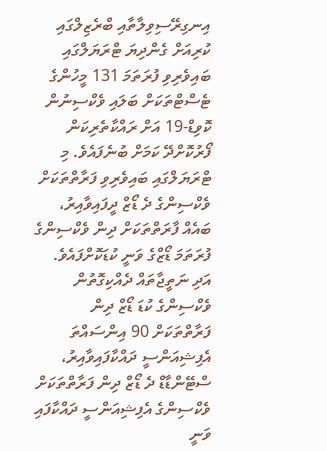އިނގިރޭސިވިލާތާއި ބްރެޒިލްގައި ކުރިއަށް ގެންދިޔަ ޓްރަޔަލްގައި ބައިވެރިވި ފުރަތަމަ 131 މީހުންގެ ޓެސްޓްތަކަށް ބަލައި ވެކްސިނުން ކޮވިޑް-19 އަށް ރައްކާތެރިކަން ފޯރުކޮށްދޭ ކަމަށް ބުނެފައެވެ. މި ޓްރަޔަލްގައި ބައިވެރިވި ފަރާތްތަކަށް ވެކްސިންގެ ދެ ޑޯޒް ދީފައިވާއިރު، ބައެއް ފާރަތްތަކަށް ދިން ވެކްސިންގެ ފުރަތަމަ ޑޯޒްގެ ވަނީ ކުޑަކޮށްފައެވެ. އަދި ނަތީޖާތައް ދެއްކިގޮތުން ވެކްސިންގެ ކުޑަ ޑޯޒް ދިން ފަރާތްތަކަށް 90 އިންސައްތަ އެފިޝިއަންސީ ދައްކާފައިވާއިރު، ސްޓޭންޑާޑް ދެ ޑޯޒް ދިން ފަރާތްތަކަށް ވެކްސިންގެ އެފިޝިއަންސީ ދައްކާފައި ވަނީ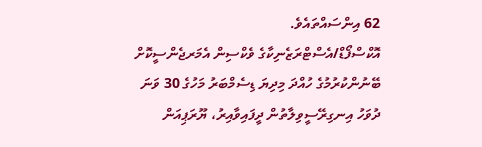62 އިންސައްތައެވެ.
އޮކްސްފޯޑް/އެސްޓްރަޒެނިކާގެ ވެކްސިން އެމަރޖެންސީކޮށް ބޭނުންކުރުމުގެ ހުއްދަ މިދިޔަ ޑިސެމްބަރު މަހުގެ 30 ވަނަ ދުވަހު އިނގިރޭސީވިލާތުން ދީފައިވާއިރު، ޔޫރަޕިއަން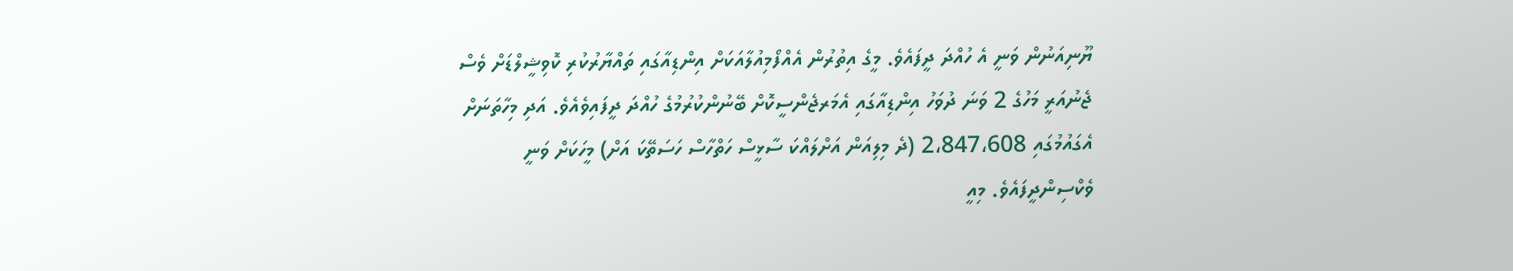ޔޫނިއަނުން ވަނީ އެ ހުއްދަ ދީފައެވެ. މީގެ އިތުރުން އެއްފޯމިއުލާއަކަށް އިންޑިއާގައި ތައްޔާރުކުރި ކޮވިޝީލްޑަށް ވެސް ޖެނުއަރީ މަހުގެ 2 ވަނަ ދުވަހު އިންޑިއާގައި އެމަރޖެންސީކޮށް ބޭނުންކުރުމުގެ ހުއްދަ ދީފައިވެއެވެ. އަދި މިހާތަނަށް އެގައުމުގައި 2،847،608 (ދެ މިލިއަން އަށްލައްކަ ސާޅީސް ހަތްހާސް ހަސަތޭކަ އަށް) މީހަކަށް ވަނީ ވެކްސިންދީފައެވެ. މިއީ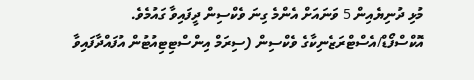މުޅި ދުނިޔެއިން 5 ވަނައަށް އެންމެ ގިނަ ވެކްސިން ދީފައިވާ ގައުމެވެ.
އޮކްސްފޯޑް/އެސްޓްރަޒެނިކާގެ ވެކްސިން (ސިރަމް އިންސްޓިޓިއުޓުން އުފައްދާފައިވާ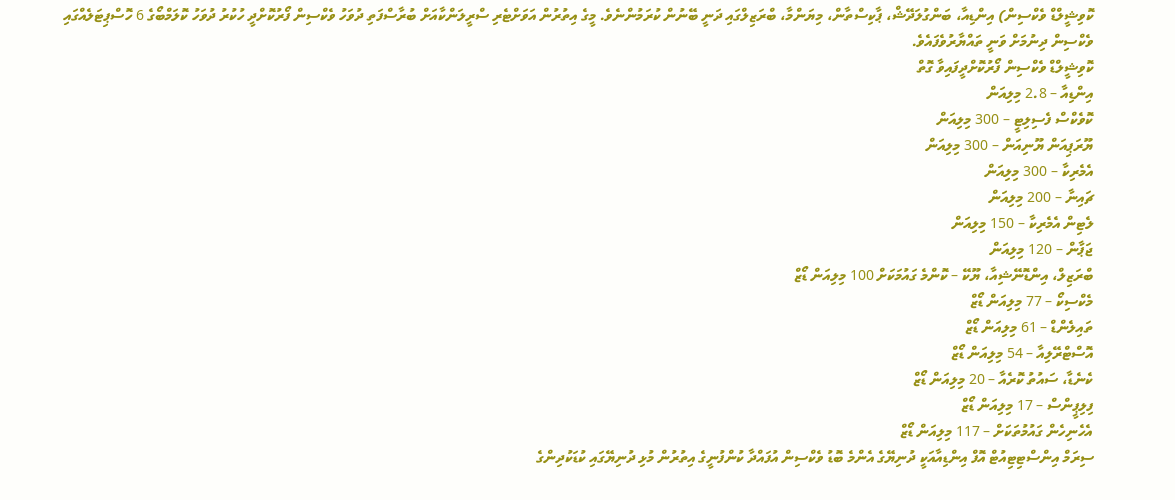ކޮވިޝީލްޑް ވެކްސިން) އިންޑިއާ، ބަންގުލަދޭޝް، ޕާކިސްތާން، މިޔަންމާ، ބްރަޒިލްގައި ދަނީ ބޭނުން ކުރަމުންނެވެ. މީގެ އިތުރުން އަވަށްޓެރި ސްރީލަންކާއަށް ބުރާސްފަތި ދުވަހު ވެކްސިން ފޯރުކޮށްދީ ހުކުރު ދުވަހު ކޮލަމްބޯގެ 6 ހޮސްޕިޓަލެއްގައި ވެކްސިން ދިނުމަށް ވަނީ ތައްޔާރުވެފައެވެ.
ކޮވިޝީލްޑް ވެކްސިން ފޯރުކޮށްދީފައިވާ ގޮތް
އިންޑިއާ – 2.8 މިލިއަން
ކޮވެކްސް ފެސިލިޓީ – 300 މިލިއަން
ޔޫރަޕިއަން ޔޫނިއަން – 300 މިލިއަން
އެމެރިކާ – 300 މިލިއަން
ޗައިނާ – 200 މިލިއަން
ލެޓިން އެމެރިކާ – 150 މިލިއަން
ޖަޕާން – 120 މިލިއަން
ބްރަޒިލް، އިންޑޮނޭޝިއާ، ޔޫކޭ – ކޮންމެ ގައުމަކަށް 100 މިލިއަން ޑޯޒް
މެކްސިކޯ – 77 މިލިއަން ޑޯޒް
ތައިލެންޑް – 61 މިލިއަން ޑޯޒް
އޮސްޓްރޭލިއާ – 54 މިލިއަން ޑޯޒް
ކެނެޑާ، ސައުތު ކޮރެއާ – 20 މިލިއަން ޑޯޒް
ފިލިޕީންސް – 17 މިލިއަން ޑޯޒް
އެހެނިހެން ގައުމުތަކަށް – 117 މިލިއަން ޑޯޒް
ސިރަމް އިންސްޓިޓިއުޓް އޮފް އިންޑިއާއަކީ ދުނިޔޭގެ އެންމެ ބޮޑު ވެކްސިން އުފައްދާ ކުންފުނީގެ އިތުރުން މުޅި ދުނިޔޭގައި ކުޑަކުދިންގެ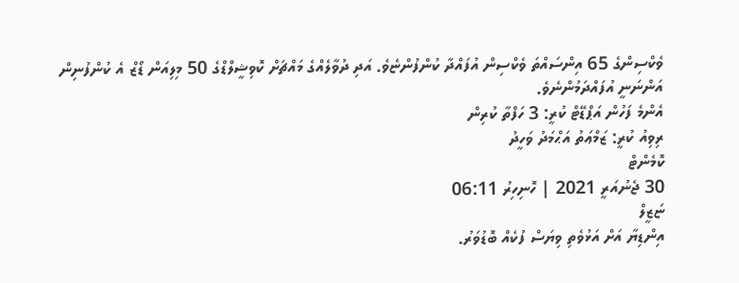ވެކްސިންގެ 65 އިންސައްތަ ވެކްސިން އުފައްދާ ކުންފުންޏެވެ. އަދި ދުވާލެއްގެ މައްޗަށް ކޮވިޝީލްޑްގެ 50 މިލިއަން ޑޯޒް އެ ކުންފުނިން އަންނަނީ އުފައްދަމުންނެވެ.
އެންމެ ފަހުން އަޕްޑޭޓް ކުރީ: 3 ހަފްތާ ކުރިން
ރިވިއު ކުރީ: ޒަމްޢަތު އަޙްމަދު ވަހީދު
ކޮމެންޓް
30 ޖެނުއަރީ 2021 | ހޮނިހިރު 06:11
ޏަޒީލް
އިންޑިޔާ އަށް އަޅުވެތި ވިޔަސް ފުކެއް ބޮޑުވަރު.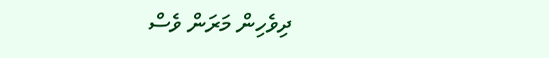ދިވެހިން މަރަން ވެސް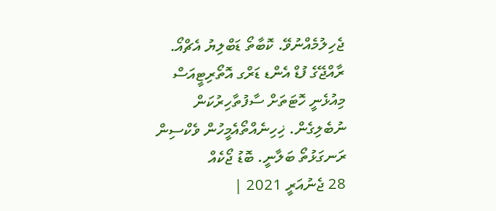ޖެހިލުމެއްނުވޭ. ކޮބާތޯ ޑަބްލިޔު އެޗްއޯ. ރާއްޖޭގެ ފުޑް އެންޑ ޑަރްގ އޮތޯރިޓީއަސް މިއުޅެނީ ހޮޓަތަށް ސާފުތާހިރުކަން ނުބެލިގެން. ޚިހިނެއްތޯއެމީހުން ވެކްސިން ރަނގަޅުތޯ ބަލާނީ. ބޮޑު ޖޯކެއް
28 ޖެނުއަރީ 2021 |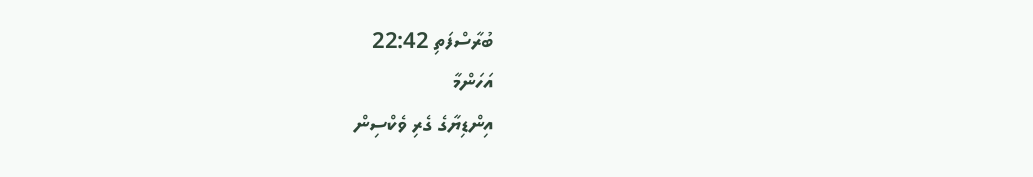ބުރާސްފަތި 22:42
އަހަންމާ
އިންޑިޔާގެ ގެރި ވެކްސިން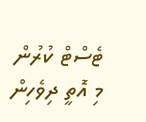ޓެސްޓް ކުރުން މި އޮތީ ދިވެހިން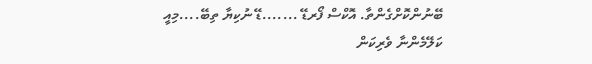ބޭނުންކޮށްގެންތާ. އޮކްސް ފޯރޑޭ .......ޑޭ ނުކިޔާ ތިބޭ....މިއީ ކަލޭމެންނާ ވެރިކަން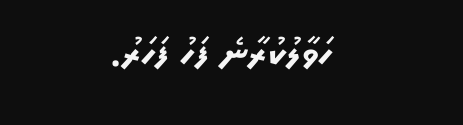ހަވާލުކުރާނެ ފަހު ފަހަރު.